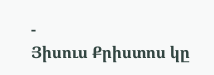-
Յիսուս Քրիստոս կը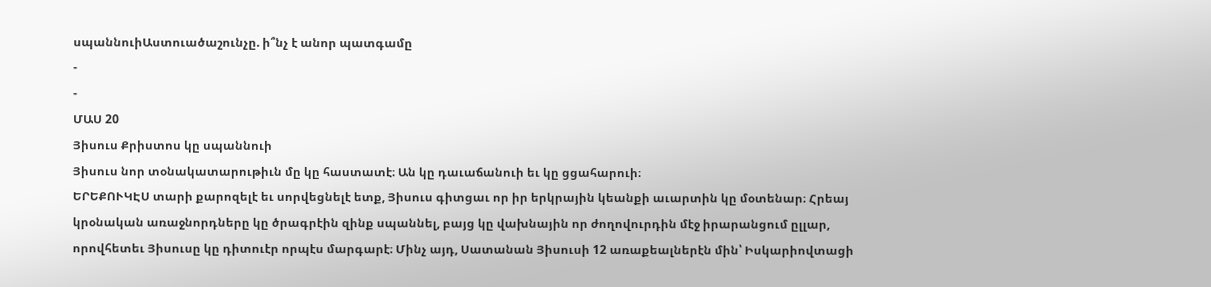սպաննուիԱստուածաշունչը. ի՞նչ է անոր պատգամը
-
-
ՄԱՍ 20
Յիսուս Քրիստոս կը սպաննուի
Յիսուս նոր տօնակատարութիւն մը կը հաստատէ։ Ան կը դաւաճանուի եւ կը ցցահարուի։
ԵՐԵՔՈՒԿԷՍ տարի քարոզելէ եւ սորվեցնելէ ետք, Յիսուս գիտցաւ որ իր երկրային կեանքի աւարտին կը մօտենար։ Հրեայ կրօնական առաջնորդները կը ծրագրէին զինք սպաննել, բայց կը վախնային որ ժողովուրդին մէջ իրարանցում ըլլար, որովհետեւ Յիսուսը կը դիտուէր որպէս մարգարէ։ Մինչ այդ, Սատանան Յիսուսի 12 առաքեալներէն մին՝ Իսկարիովտացի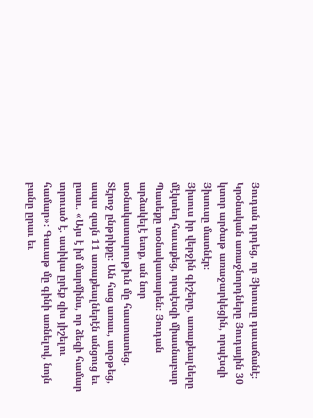Յուդան դրդեց, որ Յիսուսը դաւաճանէ։ Կրօնական առաջնորդները Յուդային 30 կտոր արծաթ առաջարկեցին, որպէսզի Յիսուսը մատնէր։
Յիսուս իր վերջին գիշերը, առաքեալները մէկտեղ հաւաքեց, որպէսզի միասնաբար Պասեքը տօնակատարեն։ Յուդան արձակելէ ետք, ան նոր տօնակատարութիւն մը հաստատեց. Տէրոջ ընթրիքը։ Ան հաց առաւ, աղօթեց, ապա զայն 11 առաքեալներէն անցուց եւ ըսաւ. «Այս է իմ մարմինս, որ ձեզի համար տրուած է. ասիկա ըրէք զիս յիշելու համար»։ Գաւաթ մը գինի առնելով, նոյն բանը ըրաւ եւ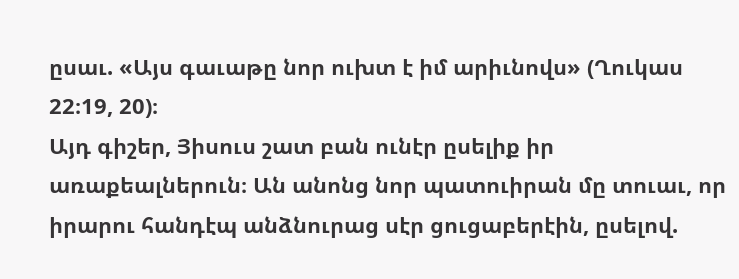ըսաւ. «Այս գաւաթը նոր ուխտ է իմ արիւնովս» (Ղուկաս 22։19, 20)։
Այդ գիշեր, Յիսուս շատ բան ունէր ըսելիք իր առաքեալներուն։ Ան անոնց նոր պատուիրան մը տուաւ, որ իրարու հանդէպ անձնուրաց սէր ցուցաբերէին, ըսելով.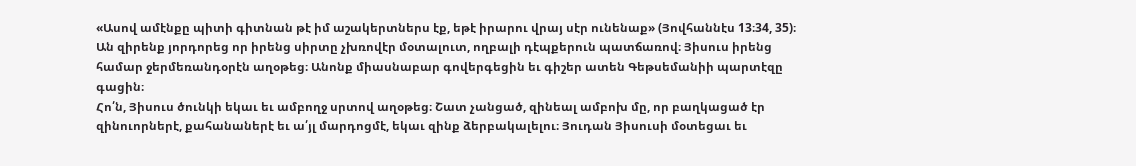«Ասով ամէնքը պիտի գիտնան թէ իմ աշակերտներս էք, եթէ իրարու վրայ սէր ունենաք» (Յովհաննէս 13։34, 35)։ Ան զիրենք յորդորեց որ իրենց սիրտը չխռովէր մօտալուտ, ողբալի դէպքերուն պատճառով։ Յիսուս իրենց համար ջերմեռանդօրէն աղօթեց։ Անոնք միասնաբար գովերգեցին եւ գիշեր ատեն Գեթսեմանիի պարտէզը գացին։
Հո՛ն, Յիսուս ծունկի եկաւ եւ ամբողջ սրտով աղօթեց։ Շատ չանցած, զինեալ ամբոխ մը, որ բաղկացած էր զինուորներէ, քահանաներէ եւ ա՛յլ մարդոցմէ, եկաւ զինք ձերբակալելու։ Յուդան Յիսուսի մօտեցաւ եւ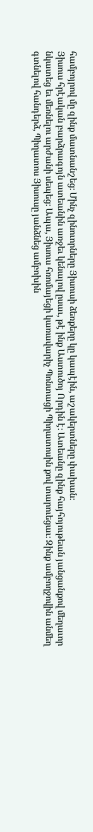համբոյրով մը զինք մատնանշեց։ Մինչ զինուորները Յիսուսի ձեռքերը կը կապէին, աշակերտները փախան։
Յիսուս հրէական բարձրագոյն ատեանին առջեւ կենալով ըսաւ, թէ ինք Աստուծոյ Որդին է։ Ատեանը զինք հայհոյութեան յանցանքով մեղաւոր նկատեց եւ մեռնելու արժանի սեպեց։ Ապա, Յիսուս հռոմայեցի կառավարիչ Պոնտացի Պիղատոսին քով տարուեցաւ։ Զինք ամբողջովին անմեղ գտնելով հանդերձ, Պիղատոս Յիսուսը յանձնեց ամբոխին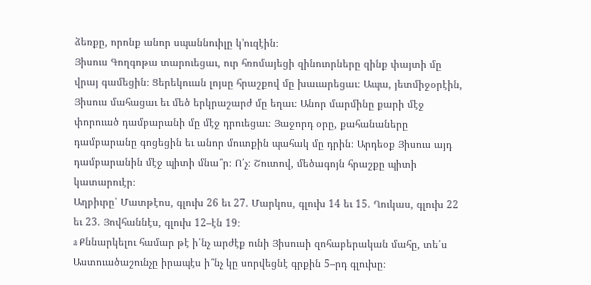ձեռքը, որոնք անոր սպաննուիլը կ’ուզէին։
Յիսուս Գողգոթա տարուեցաւ, ուր հռոմայեցի զինուորները զինք փայտի մը վրայ գամեցին։ Ցերեկուան լոյսը հրաշքով մը խաւարեցաւ։ Ապա, յետմիջօրէին, Յիսուս մահացաւ եւ մեծ երկրաշարժ մը եղաւ։ Անոր մարմինը քարի մէջ փորուած դամբարանի մը մէջ դրուեցաւ։ Յաջորդ օրը, քահանաները դամբարանը գոցեցին եւ անոր մուտքին պահակ մը դրին։ Արդեօք Յիսուս այդ դամբարանին մէջ պիտի մնա՞ր։ Ո՛չ։ Շուտով, մեծագոյն հրաշքը պիտի կատարուէր։
Աղբիւրը՝ Մատթէոս, գլուխ 26 եւ 27. Մարկոս, գլուխ 14 եւ 15. Ղուկաս, գլուխ 22 եւ 23. Յովհաննէս, գլուխ 12–էն 19։
a Քննարկելու համար թէ ի՛նչ արժէք ունի Յիսուսի զոհաբերական մահը, տե՛ս Աստուածաշունչը իրապէս ի՞նչ կը սորվեցնէ գրքին 5–րդ գլուխը։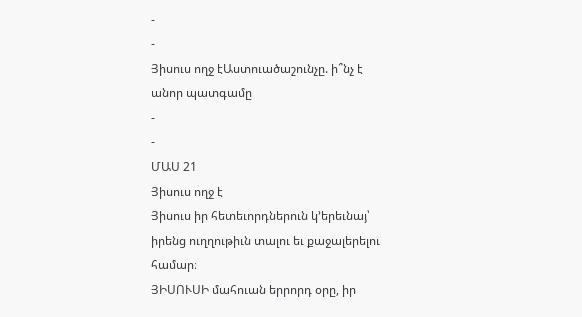-
-
Յիսուս ողջ էԱստուածաշունչը. ի՞նչ է անոր պատգամը
-
-
ՄԱՍ 21
Յիսուս ողջ է
Յիսուս իր հետեւորդներուն կ’երեւնայ՝ իրենց ուղղութիւն տալու եւ քաջալերելու համար։
ՅԻՍՈՒՍԻ մահուան երրորդ օրը, իր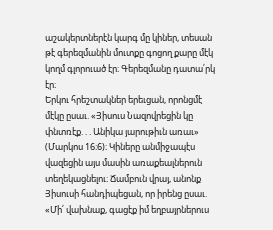աշակերտներէն կարգ մը կիներ, տեսան թէ գերեզմանին մուտքը գոցող քարը մէկ կողմ գլորուած էր։ Գերեզմանը դատա՛րկ էր։
Երկու հրեշտակներ երեւցան, որոնցմէ մէկը ըսաւ. «Յիսուս Նազովրեցին կը փնտռէք. . . Անիկա յարութիւն առաւ» (Մարկոս 16։6)։ Կիները անմիջապէս վազեցին այս մասին առաքեալներուն տեղեկացնելու։ Ճամբուն վրայ, անոնք Յիսուսի հանդիպեցան, որ իրենց ըսաւ. «Մի՛ վախնաք, գացէք իմ եղբայրներուս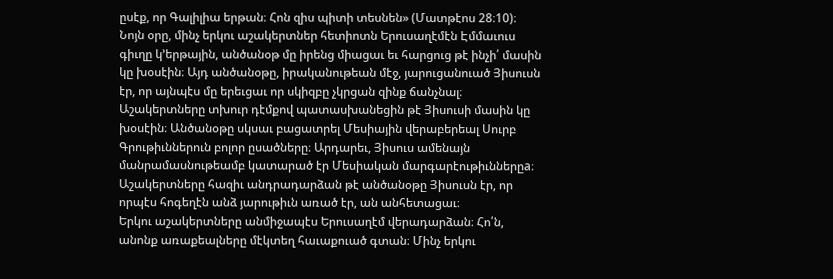ըսէք, որ Գալիլիա երթան։ Հոն զիս պիտի տեսնեն» (Մատթէոս 28։10)։
Նոյն օրը, մինչ երկու աշակերտներ հետիոտն Երուսաղէմէն Էմմաւուս գիւղը կ’երթային, անծանօթ մը իրենց միացաւ եւ հարցուց թէ ինչի՛ մասին կը խօսէին։ Այդ անծանօթը, իրականութեան մէջ, յարուցանուած Յիսուսն էր, որ այնպէս մը երեւցաւ որ սկիզբը չկրցան զինք ճանչնալ։ Աշակերտները տխուր դէմքով պատասխանեցին թէ Յիսուսի մասին կը խօսէին։ Անծանօթը սկսաւ բացատրել Մեսիային վերաբերեալ Սուրբ Գրութիւններուն բոլոր ըսածները։ Արդարեւ, Յիսուս ամենայն մանրամասնութեամբ կատարած էր Մեսիական մարգարէութիւններըa։ Աշակերտները հազիւ անդրադարձան թէ անծանօթը Յիսուսն էր, որ որպէս հոգեղէն անձ յարութիւն առած էր, ան անհետացաւ։
Երկու աշակերտները անմիջապէս Երուսաղէմ վերադարձան։ Հո՛ն, անոնք առաքեալները մէկտեղ հաւաքուած գտան։ Մինչ երկու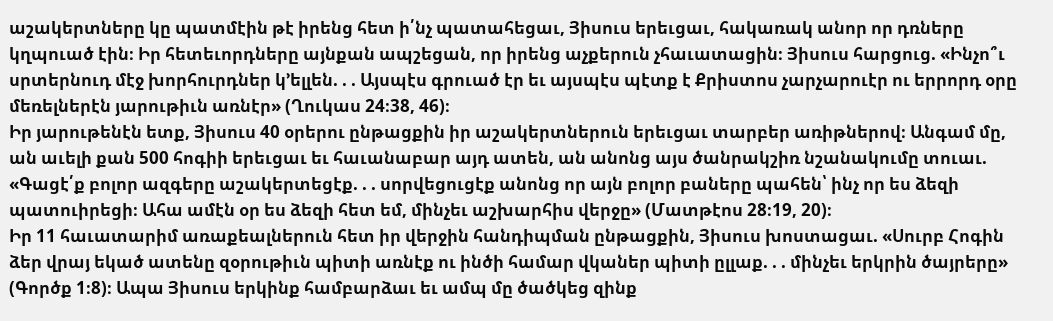աշակերտները կը պատմէին թէ իրենց հետ ի՛նչ պատահեցաւ, Յիսուս երեւցաւ, հակառակ անոր որ դռները կղպուած էին։ Իր հետեւորդները այնքան ապշեցան, որ իրենց աչքերուն չհաւատացին։ Յիսուս հարցուց. «Ինչո՞ւ սրտերնուդ մէջ խորհուրդներ կ’ելլեն. . . Այսպէս գրուած էր եւ այսպէս պէտք է Քրիստոս չարչարուէր ու երրորդ օրը մեռելներէն յարութիւն առնէր» (Ղուկաս 24։38, 46)։
Իր յարութենէն ետք, Յիսուս 40 օրերու ընթացքին իր աշակերտներուն երեւցաւ տարբեր առիթներով։ Անգամ մը, ան աւելի քան 500 հոգիի երեւցաւ եւ հաւանաբար այդ ատեն, ան անոնց այս ծանրակշիռ նշանակումը տուաւ. «Գացէ՛ք բոլոր ազգերը աշակերտեցէք. . . սորվեցուցէք անոնց որ այն բոլոր բաները պահեն՝ ինչ որ ես ձեզի պատուիրեցի։ Ահա ամէն օր ես ձեզի հետ եմ, մինչեւ աշխարհիս վերջը» (Մատթէոս 28։19, 20)։
Իր 11 հաւատարիմ առաքեալներուն հետ իր վերջին հանդիպման ընթացքին, Յիսուս խոստացաւ. «Սուրբ Հոգին ձեր վրայ եկած ատենը զօրութիւն պիտի առնէք ու ինծի համար վկաներ պիտի ըլլաք. . . մինչեւ երկրին ծայրերը» (Գործք 1։8)։ Ապա Յիսուս երկինք համբարձաւ եւ ամպ մը ծածկեց զինք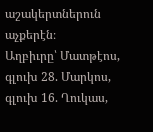աշակերտներուն աչքերէն։
Աղբիւրը՝ Մատթէոս, գլուխ 28. Մարկոս, գլուխ 16. Ղուկաս,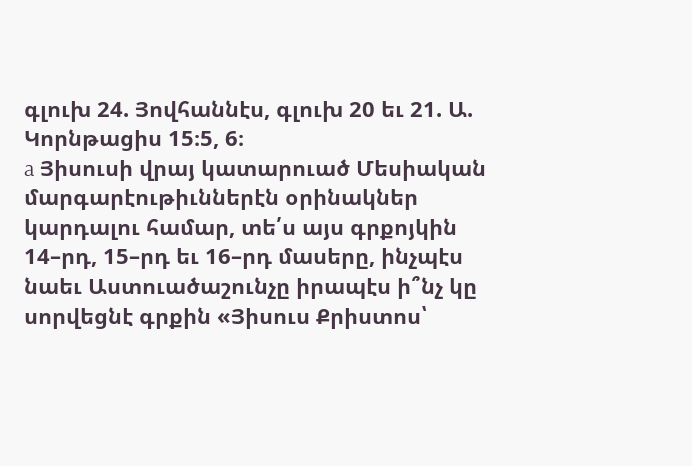գլուխ 24. Յովհաննէս, գլուխ 20 եւ 21. Ա. Կորնթացիս 15։5, 6։
a Յիսուսի վրայ կատարուած Մեսիական մարգարէութիւններէն օրինակներ կարդալու համար, տե՛ս այս գրքոյկին 14–րդ, 15–րդ եւ 16–րդ մասերը, ինչպէս նաեւ Աստուածաշունչը իրապէս ի՞նչ կը սորվեցնէ գրքին «Յիսուս Քրիստոս՝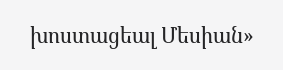խոստացեալ Մեսիան»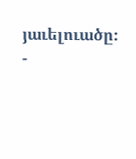յաւելուածը։
-